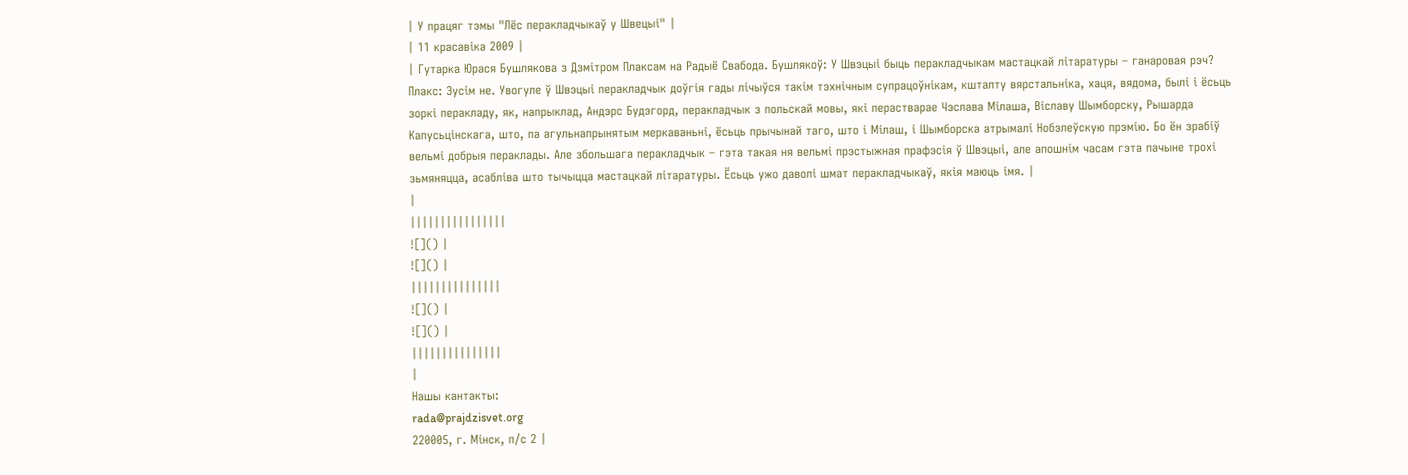| У працяг тэмы "Лёс перакладчыкаў у Швецыі" |
| 11 красавіка 2009 |
| Гутарка Юрася Бушлякова з Дзмітром Плаксам на Радыё Свабода. Бушлякоў: У Швэцыі быць перакладчыкам мастацкай літаратуры – ганаровая рэч? Плакс: Зусім не. Увогуле ў Швэцыі перакладчык доўгія гады лічыўся такім тэхнічным супрацоўнікам, кшталту вярстальніка, хаця, вядома, былі і ёсьць зоркі перакладу, як, напрыклад, Андэрс Будэгорд, перакладчык з польскай мовы, які перастварае Чэслава Мілаша, Віславу Шымборску, Рышарда Капусьцінскага, што, па агульнапрынятым меркаваньні, ёсьць прычынай таго, што і Мілаш, і Шымборска атрымалі Нобэлеўскую прэмію. Бо ён зрабіў вельмі добрыя пераклады. Але збольшага перакладчык – гэта такая ня вельмі прэстыжная прафэсія ў Швэцыі, але апошнім часам гэта пачыне трохі зьмяняцца, асабліва што тычыцца мастацкай літаратуры. Ёсьць ужо даволі шмат перакладчыкаў, якія маюць імя. |
|
||||||||||||||||
![]() |
![]() |
|||||||||||||||
![]() |
![]() |
|||||||||||||||
|
Нашы кантакты:
rada@prajdzisvet.org
220005, г. Мінск, п/с 2 |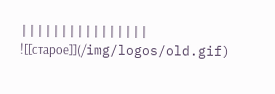||||||||||||||||
![[старое]](/img/logos/old.gif)